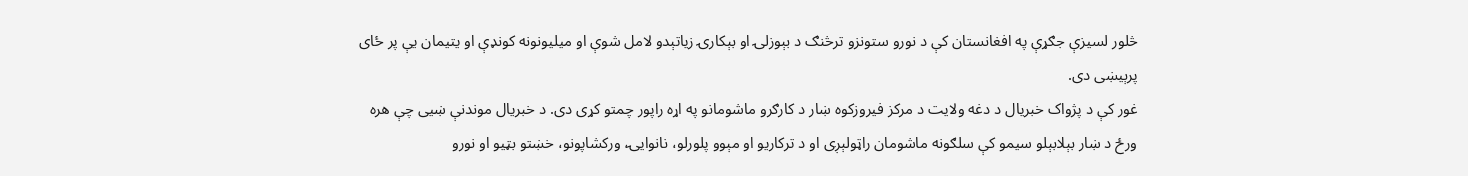څلور لسیزې جګړې په افغانستان کې د نورو ستونزو ترڅنګ د بېوزلۍ او بېکارۍ زیاتېدو لامل شوې او میلیونونه کونډې او یتیمان یې پر ځای پرېیښی دی.
غور کې د پژواک خبریال د دغه ولایت د مرکز فیروزکوه ښار د کارګرو ماشومانو په اړه راپور چمتو کړی دی. د خبریال موندنې ښیی چې هره ورځ د ښار بېلابېلو سیمو کې سلګونه ماشومان راټولېږی او د ترکاریو او مېوو پلورلو، نانوایۍ، ورکشاپونو، خښتو بټیو او نورو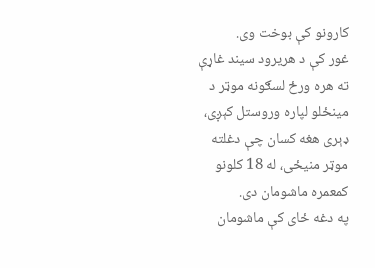کارونو کې بوخت وی.
غور کې د هریرود سیند غاړې ته هره ورځ لسګونه موټر د مینځلو لپاره وروستل کېږی، ډېری هغه کسان چې دغلته موټر منیځی، له 18 کلونو کمعمره ماشومان دی.
په دغه ځای کې ماشومان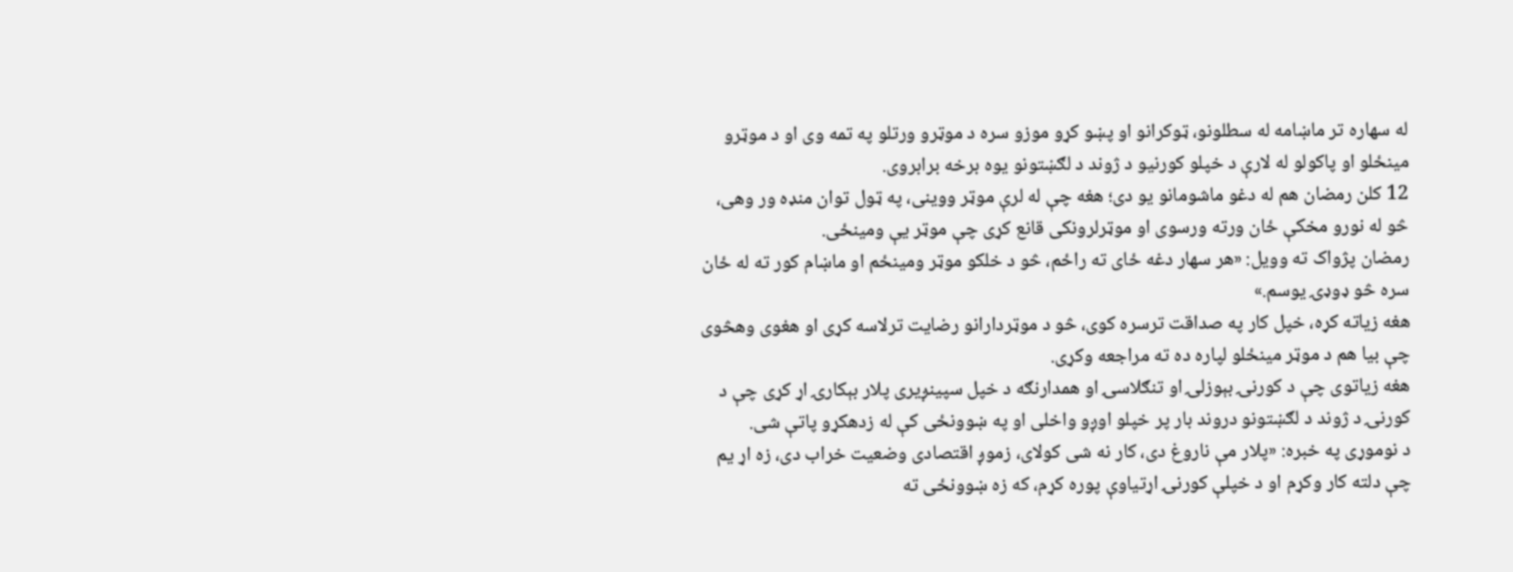له سهاره تر ماښامه له سطلونو، ټوکرانو او پښو کړو موزو سره د موټرو ورتلو په تمه وی او د موټرو مینځلو او پاکولو له لارې د خپلو کورنیو د ژوند د لګښتونو یوه برخه برابروی.
12 کلن رمضان هم له دغو ماشومانو یو دی؛ هغه چې له لرې موټر ووینی، په ټول توان منډه ور وهی، څو له نورو مخکې ځان ورته ورسوی او موټرلرونکی قانع کړی چې موټر یې ومینځی.
رمضان پژواک ته وویل: «هر سهار دغه ځای ته راځم، څو د خلکو موټر ومینځم او ماښام کور ته له ځان سره څو ډوډۍ یوسم.»
هغه زیاته کړه، خپل کار په صداقت ترسره کوی، څو د موټردارانو رضایت ترلاسه کړی او هغوی وهڅوی چې بیا هم د موټر مینځلو لپاره ده ته مراجعه وکړی.
هغه زیاتوی چې د کورنۍ بېوزلۍ او تنګلاسۍ او همدارنګه د خپل سپینږیری پلار بېکارۍ اړ کړی چې د کورنۍ د ژوند د لګښتونو دروند بار پر خپلو اوږو واخلی او په ښوونځی کې له زدهکړو پاتې شی.
د نوموړی په خبره: «پلار مې ناروغ دی، کار نه شی کولای، زموږ اقتصادی وضعیت خراب دی، زه اړ یم چې دلته کار وکړم او د خپلې کورنۍ اړتیاوې پوره کړم، که زه ښوونځی ته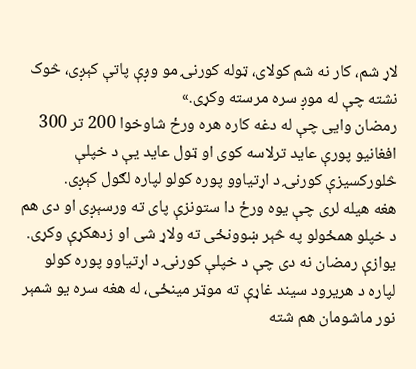لاړ شم، کار نه شم کولای، ټوله کورنۍ مو وږې پاتې کېږی، څوک نشته چې له موږ سره مرسته وکړی.»
رمضان وایی چې له دغه کاره هره ورځ شاوخوا 200 تر 300 افغانیو پورې عاید ترلاسه کوی او ټول عاید یې د خپلې څلورکسیزې کورنۍ د اړتیاوو پوره کولو لپاره لګول کېږی.
هغه هیله لری چې یوه ورځ دا ستونزې پای ته ورسېږی او دی هم د خپلو همځولو په څېر ښوونځی ته ولاړ شی او زدهکړې وکړی.
یوازې رمضان نه دی چې د خپلې کورنۍ د اړتیاوو پوره کولو لپاره د هریرود سیند غاړې ته موټر مینځی، له هغه سره یو شمېر نور ماشومان هم شته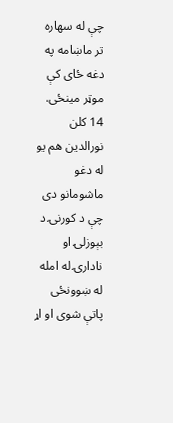چې له سهاره تر ماښامه په دغه ځای کې موټر مینځی.
14 کلن نورالدین هم یو له دغو ماشومانو دی چې د کورنۍ د بېوزلۍ او نادارۍ له امله له ښوونځی پاتې شوی او اړ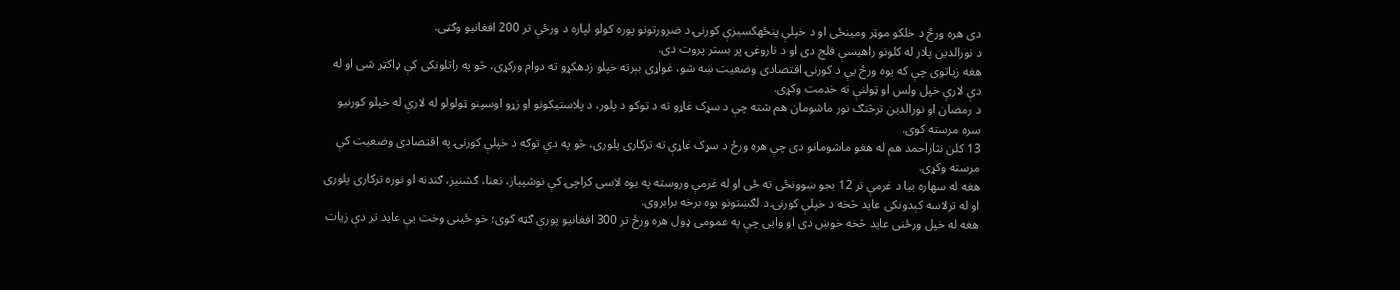دی هره ورځ د خلکو موټر ومینځی او د خپلې پنځهکسیزې کورنۍ د ضرورتونو پوره کولو لپاره د ورځې تر 200 افغانیو وګټی.
د نورالدین پلار له کلونو راهیسې فلج دی او د ناروغۍ پر بستر پروت دی.
هغه زیاتوی چې که یوه ورځ یې د کورنۍ اقتصادی وضعیت ښه شو، غواړی بېرته خپلو زدهکړو ته دوام ورکړی، څو په راتلونکی کې ډاکټر شی او له دې لارې خپل ولس او ټولنې ته خدمت وکړی.
د رمضان او نورالدین ترڅنګ نور ماشومان هم شته چې د سړک غاړو ته د توکو د پلور، د پلاستیکونو او زړو اوسپنو ټولولو له لارې له خپلو کورنیو سره مرسته کوی.
13 کلن نثاراحمد هم له هغو ماشومانو دی چې هره ورځ د سړک غاړې ته ترکاری پلوری، څو په دې توګه د خپلې کورنۍ په اقتصادی وضعیت کې مرسته وکړی.
هغه له سهاره بیا د غرمې تر 12 بجو ښوونځی ته ځی او له غرمې وروسته په یوه لاسی کراچۍ کې نوشپیاز، نعنا، ګشنیز، ګندنه او نوره ترکاری پلوری او له ترلاسه کېدونکی عاید څخه د خپلې کورنۍ د لګښتونو یوه برخه برابروی.
هغه له خپل ورځنی عاید څخه خوښ دی او وایی چې په عمومی ډول هره ورځ تر 300 افغانیو پورې ګټه کوی؛ خو ځینی وخت یې عاید تر دې زیات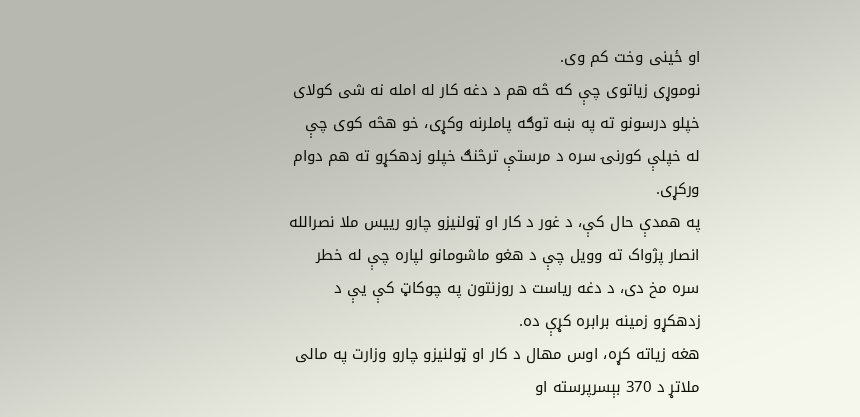او ځینی وخت کم وی.
نوموړی زیاتوی چې که څه هم د دغه کار له امله نه شی کولای خپلو درسونو ته په ښه توګه پاملرنه وکړی، خو هڅه کوی چې له خپلې کورنۍ سره د مرستې ترڅنګ خپلو زدهکړو ته هم دوام ورکړی.
په همدې حال کې، د غور د کار او ټولنیزو چارو رییس ملا نصرالله انصار پژواک ته وویل چې د هغو ماشومانو لپاره چې له خطر سره مخ دی، د دغه ریاست د روزنتون په چوکاټ کې یې د زدهکړو زمینه برابره کړې ده.
هغه زیاته کړه، اوس مهال د کار او ټولنیزو چارو وزارت په مالی ملاتړ د 370 بېسرپرسته او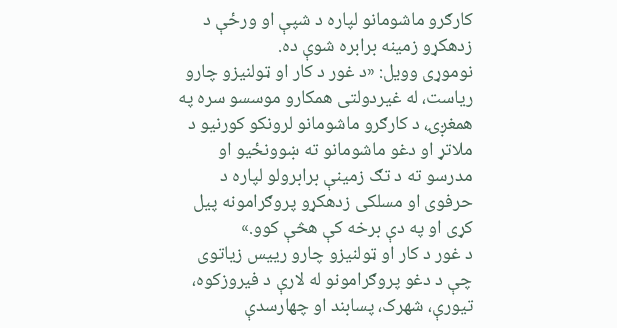کارګرو ماشومانو لپاره د شپې او ورځې د زدهکړو زمینه برابره شوې ده.
نوموړی وویل: «د غور د کار او ټولنیزو چارو ریاست، له غیردولتی همکارو موسسو سره په همغږۍ، د کارګرو ماشومانو لرونکو کورنیو د ملاتړ او دغو ماشومانو ته ښوونځیو او مدرسو ته د تګ زمینې برابرولو لپاره د حرفوی او مسلکی زدهکړو پروګرامونه پیل کړی او په دې برخه کې هڅې کوو.»
د غور د کار او ټولنیزو چارو رییس زیاتوی چې د دغو پروګرامونو له لارې د فیروزکوه، تیورې، شهرک، پسابند او چهارسدې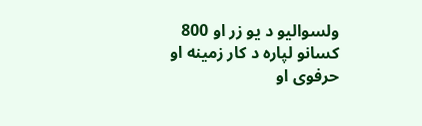ولسوالیو د یو زر او 800 کسانو لپاره د کار زمینه او حرفوی او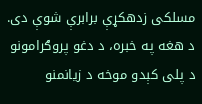مسلکی زدهکړې برابرې شوې دی.
د هغه په خبره، د دغو پروګرامونو د پلی کېدو موخه د زیانمنو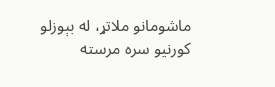ماشومانو ملاتړ، له بېوزلو کورنیو سره مرسته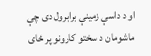او د داسې زمینې برابرول دی چې ماشومان د سختو کارونو پر ځای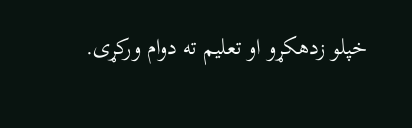خپلو زدهکړو او تعلیم ته دوام ورکړی.